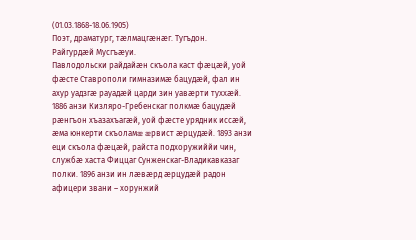(01.03.1868-18.06.1905)
Поэт, драматург, тæлмацгæнæг. Тугъдон.
Райгурдæй Мусгъæуи.
Павлодольски райдайæн скъола каст фæцæй, уой фæсте Ставрополи гимназимæ бацудæй, фал ин ахур уадзгæ рауадæй царди зин уавæрти туххæй.
1886 анзи Кизляро-Гребенскаг полкмæ бацудæй рæнгъон хъазахъагæй, уой фæсте урядник иссæй, æма юнкерти скъоламæ æрвист æрцудæй. 1893 анзи еци скъола фæцæй, райста подхоружиййи чин, службæ хаста Фиццаг Сунженскаг-Владикавказаг полки. 1896 анзи ин лæвæрд æрцудæй радон афицери звани – хорунжий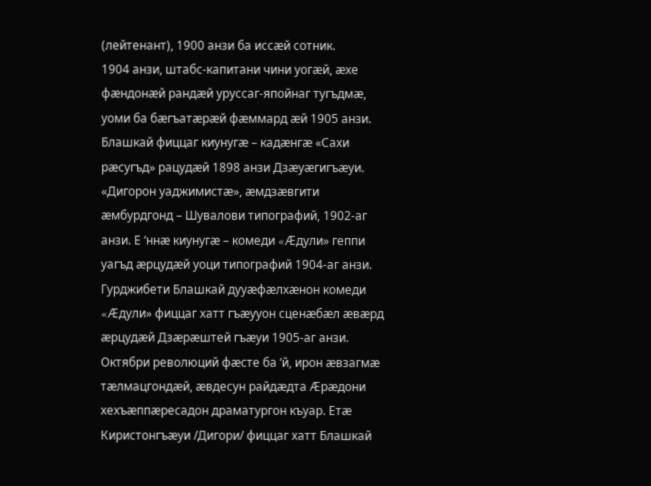(лейтенант), 1900 анзи ба иссæй сотник.
1904 анзи, штабс-капитани чини уогæй, æхе фæндонæй рандæй уруссаг-япойнаг тугъдмæ, уоми ба бæгъатæрæй фæммард æй 1905 анзи.
Блашкай фиццаг киунугæ – кадæнгæ «Сахи рæсугъд» рацудæй 1898 анзи Дзæуæгигъæуи.
«Дигорон уаджимистæ», æмдзæвгити æмбурдгонд – Шувалови типографий, 1902-аг анзи. Е ‘ннæ киунугæ – комеди «Æдули» геппи уагъд æрцудæй уоци типографий 1904-аг анзи.
Гурджибети Блашкай дууæфæлхæнон комеди «Æдули» фиццаг хатт гъæууон сценæбæл æвæрд æрцудæй Дзæрæштей гъæуи 1905-аг анзи. Октябри революций фæсте ба ‘й, ирон æвзагмæ тæлмацгондæй, æвдесун райдæдта Æрæдони хехъæппæресадон драматургон къуар. Етæ Киристонгъæуи /Дигори/ фиццаг хатт Блашкай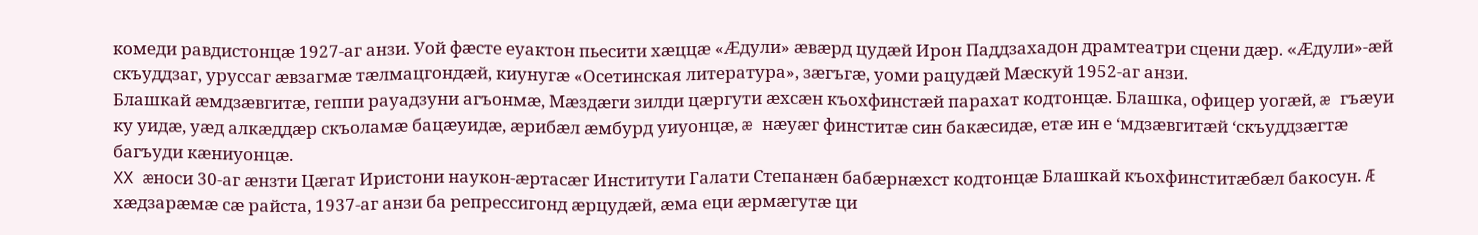комеди равдистонцæ 1927-аг анзи. Уой фæсте еуактон пьесити хæццæ «Æдули» æвæрд цудæй Ирон Паддзахадон драмтеатри сцени дæр. «Æдули»-æй скъуддзаг, уруссаг æвзагмæ тæлмацгондæй, киунугæ «Осетинская литература», зæгъгæ, уоми рацудæй Мæскуй 1952-аг анзи.
Блашкай æмдзæвгитæ, геппи рауадзуни агъонмæ, Мæздæги зилди цæргути æхсæн къохфинстæй парахат кодтонцæ. Блашка, офицер уогæй, æ гъæуи ку уидæ, уæд алкæддæр скъоламæ бацæуидæ, æрибæл æмбурд уиуонцæ, æ нæуæг финститæ син бакæсидæ, етæ ин е ‘мдзæвгитæй ‘скъуддзæгтæ багъуди кæниуонцæ.
XX æноси 30-аг æнзти Цæгат Иристони наукон-æртасæг Институти Галати Степанæн бабæрнæхст кодтонцæ Блашкай къохфинститæбæл бакосун. Æ хæдзарæмæ сæ райста, 1937-аг анзи ба репрессигонд æрцудæй, æма еци æрмæгутæ ци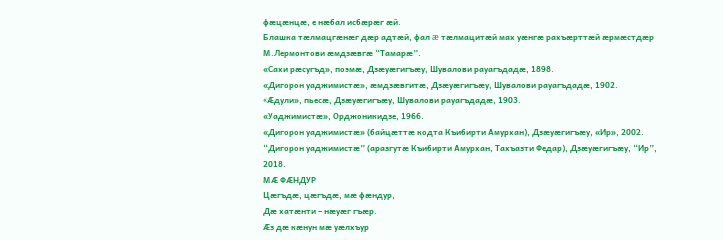фæцæнцæ, е нæбал исбæрæг æй.
Блашка тæлмацгæнæг дæр адтæй, фал æ тæлмацитæй мах уæнгæ рахъæрттæй æрмæстдæр М.Лермонтови æмдзæвгæ “Тамарæ”.
«Сахи рæсугъд», поэмæ, Дзæуæгигъæу, Шувалови рауагъдадæ, 1898.
«Дигорон уаджимистæ», æмдзæвгитæ, Дзæуæгигъæу, Шувалови рауагъдадæ, 1902.
«Æдули», пьесæ, Дзæуæгигъæу, Шувалови рауагъдадæ, 1903.
«Уаджимистæ», Орджоникидзе, 1966.
«Дигорон уаджимистæ» (байцæттæ кодта Къибирти Амурхан), Дзæуæгигъæу, «Ир», 2002.
“Дигорон уаджимистæ” (аразгутæ Къибирти Амурхан, Тахъазти Федар), Дзæуæгигъæу, “Ир”, 2018.
МÆ ФÆНДУР
Цæгъдæ, цæгъдæ, мæ фæндур,
Дæ хатæнти – нæуæг гъæр.
Æз дæ кæнун мæ уæлхъур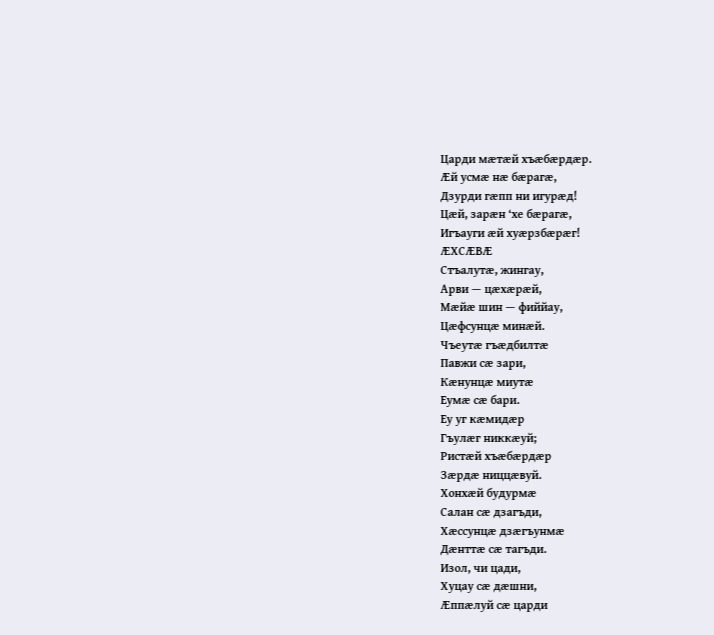Царди мæтæй хъæбæрдæр.
Æй усмæ нæ бæрагæ,
Дзурди гæпп ни игурæд!
Цæй, зарæн ‘хе бæрагæ,
Игъауги æй хуæрзбæрæг!
ÆХСÆВÆ
Стъалутæ, жингау,
Арви — цæхæрæй,
Мæйæ шин — фиййау,
Цæфсунцæ минæй.
Чъеутæ гъæдбилтæ
Павжи сæ зари,
Кæнунцæ миутæ
Еумæ сæ бари.
Еу уг кæмидæр
Гъулæг никкæуй;
Ристæй хъæбæрдæр
Зæрдæ ниццæвуй.
Хонхæй будурмæ
Салан сæ дзагъди,
Хæссунцæ дзæгъунмæ
Дæнттæ сæ тагъди.
Изол, чи цади,
Хуцау сæ дæшни,
Æппæлуй сæ царди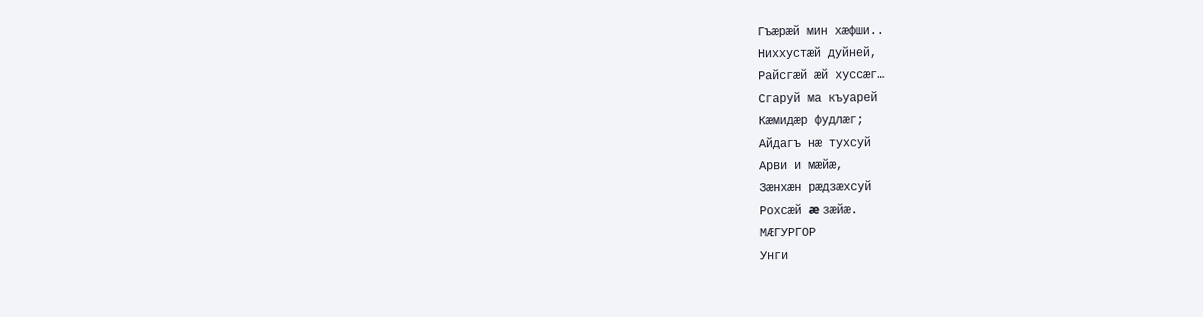Гъæрæй мин хæфши..
Ниххустæй дуйней,
Райсгæй æй хуссæг…
Сгаруй ма къуарей
Кæмидæр фудлæг;
Айдагъ нæ тухсуй
Арви и мæйæ,
Зæнхæн рæдзæхсуй
Рохсæй æ зæйæ.
МÆГУРГОР
Унги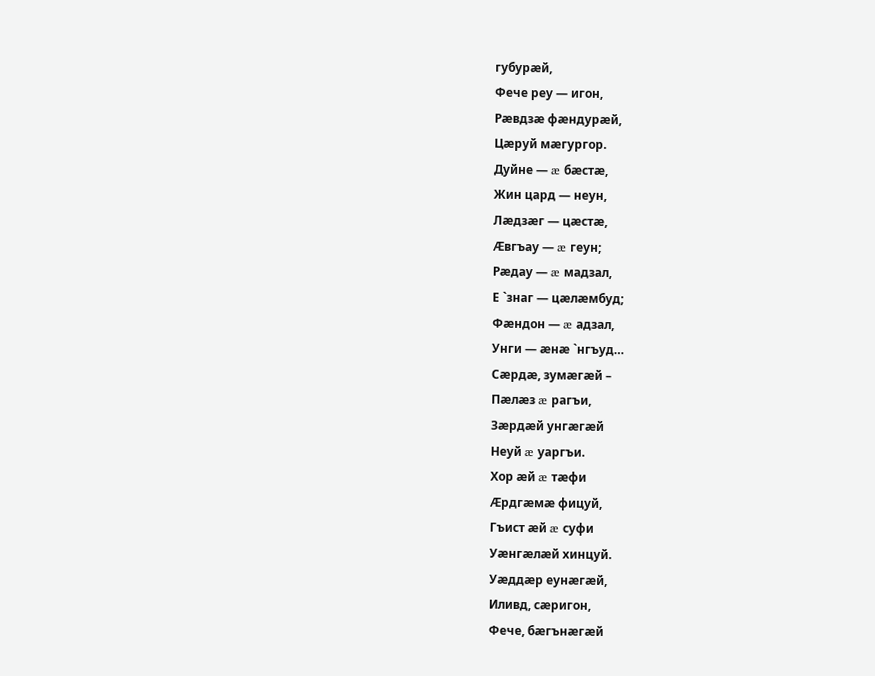губурæй,
Фече реу — игон,
Рæвдзæ фæндурæй,
Цæруй мæгургор.
Дуйне — æ бæстæ,
Жин цард — неун,
Лæдзæг — цæстæ,
Æвгъау — æ геун;
Рæдау — æ мадзал,
Е `знаг — цæлæмбуд;
Фæндон — æ адзал,
Унги — æнæ `нгъуд…
Сæрдæ, зумæгæй –
Пæлæз æ рагъи,
Зæрдæй унгæгæй
Неуй æ уаргъи.
Хор æй æ тæфи
Æрдгæмæ фицуй,
Гъист æй æ суфи
Уæнгæлæй хинцуй.
Уæддæр еунæгæй,
Иливд, сæригон,
Фече, бæгънæгæй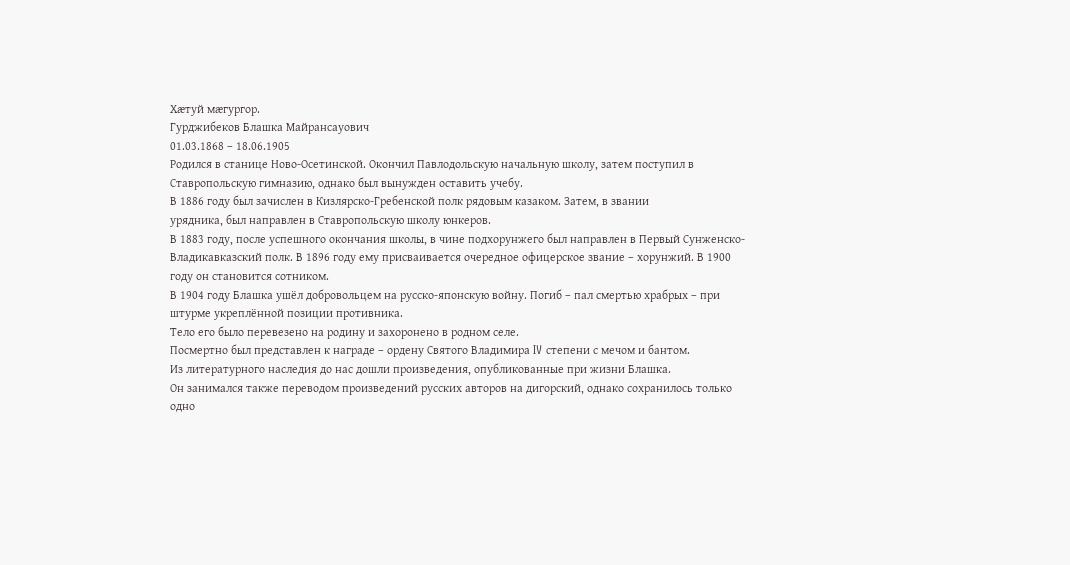Хæтуй мæгургор.
Гурджибеков Блашка Майрансауович
01.03.1868 – 18.06.1905
Родился в станице Ново-Осетинской. Окончил Павлодольскую начальную школу, затем поступил в Ставропольскую гимназию, однако был вынужден оставить учебу.
В 1886 году был зачислен в Кизлярско-Гребенской полк рядовым казаком. Затем, в звании
урядника, был направлен в Ставропольскую школу юнкеров.
В 1883 году, после успешного окончания школы, в чине подхорунжего был направлен в Первый Сунженско-Владикавказский полк. В 1896 году ему присваивается очередное офицерское звание – хорунжий. В 1900 году он становится сотником.
В 1904 году Блашка ушёл добровольцем на русско-японскую войну. Погиб – пал смертью храбрых – при штурме укреплённой позиции противника.
Тело его было перевезено на родину и захоронено в родном селе.
Посмертно был представлен к награде – ордену Святого Владимира IV степени с мечом и бантом.
Из литературного наследия до нас дошли произведения, опубликованные при жизни Блашка.
Он занимался также переводом произведений русских авторов на дигорский, однако сохранилось только одно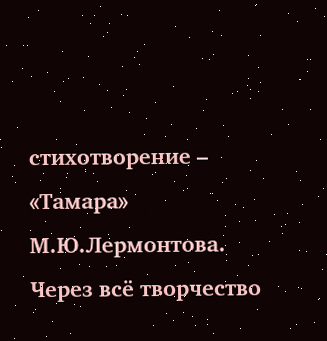стихотворение – «Тамара» М.Ю.Лермонтова.
Через всё творчество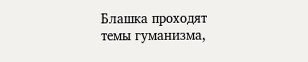Блашка проходят темы гуманизма,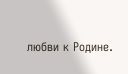любви к Родине.